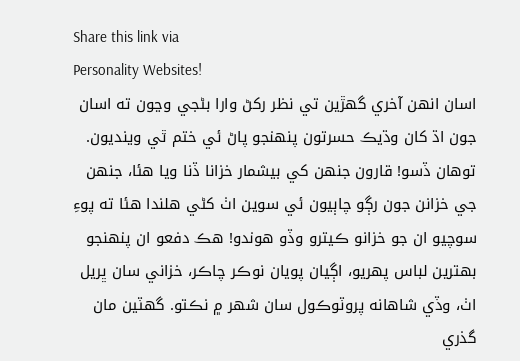Share this link via
Personality Websites!
اسان انهن آخري گهڙين تي نظر رکڻ وارا بڻجي وڃون ته اسان جون اڌ کان وڌيڪ حسرتون پنهنجو پاڻ ئي ختم ٿي وينديون.
توهان ڏسو! قارون جنهن کي بيشمار خزانا ڏنا ويا هئا، جنهن جي خزانن جون رڳو چاٻيون ئي سوين اٺ کڻي هلندا هئا ته پوءِ سوچيو ان جو خزانو ڪيترو وڏو هوندو! هڪ دفعو ان پنهنجو بهترين لباس پهريو، اڳيان پويان نوڪر چاڪر، خزاني سان ڀريل اٺ، وڏي شاهانه پروٽوڪول سان شهر ۾ نڪتو. گهٽين مان گذري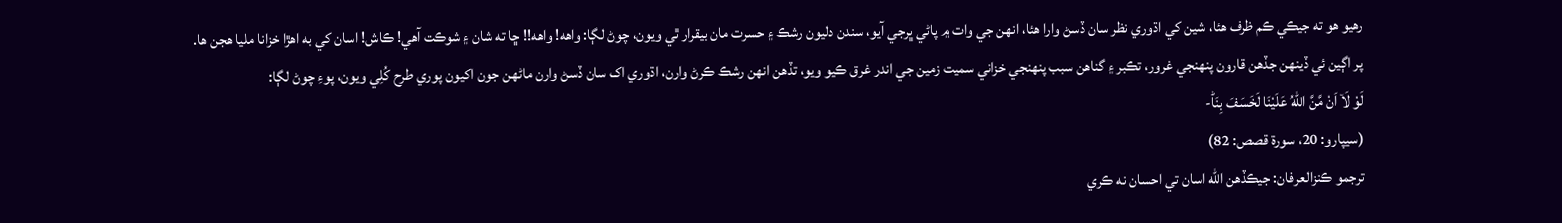رهيو هو ته جيڪي ڪم ظرف هئا، شين کي اڌوري نظر سان ڏسڻ وارا هئا، انهن جي وات ۾ پاڻي ڀرجي آيو، سندن دليون رشڪ ۽ حسرت مان بيقرار ٿي ويون، چوڻ لڳا: واهه! واهه!! ڇا ته شان ۽ شوڪت آهي! ڪاش! اسان کي به اهڙا خزانا مليا هجن ها.
پر اڳين ئي ڏينهن جڏهن قارون پنهنجي غرور، تڪبر ۽ گناهن سبب پنهنجي خزاني سميت زمين جي اندر غرق ڪيو ويو، تڏهن انهن رشڪ ڪرڻ وارن، اڌوري اک سان ڏسڻ وارن ماڻهن جون اکيون پوري طرح کُلِي ويون، پوءِ چوڻ لڳا:
لَوْ لَاۤ اَنْ مَّنَّ اللّٰهُ عَلَیْنَا لَخَسَفَ بِنَاؕ-
(سيپارو: 20، سورة قصص: 82)
ترجمو ڪنزالعرفان: جيڪڏهن الله اسان تي احسان نه ڪري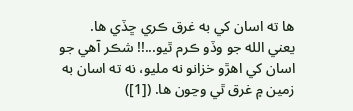ها ته اسان کي به غرق ڪري ڇڏي ها.
يعني الله جو وڏو ڪرم ٿيو...!! شڪر آهي جو اسان کي اهڙو خزانو نه مليو، نه ته اسان به زمين ۾ غرق ٿي وڃون ها. ([1])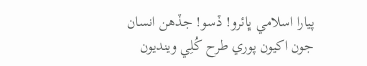پيارا اسلامي ڀائرو! ڏسو! جڏهن انسان جون اکيون پوري طرح کُلِي وينديون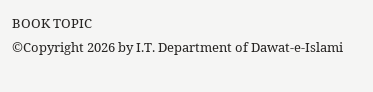BOOK TOPIC
©Copyright 2026 by I.T. Department of Dawat-e-Islami